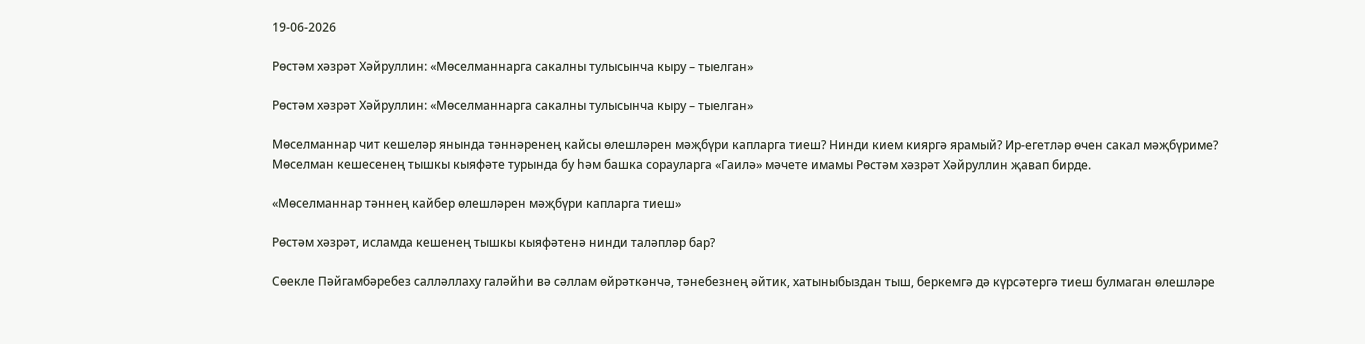19-06-2026

Рөстәм хәзрәт Хәйруллин: «Мөселманнарга сакалны тулысынча кыру – тыелган»

Рөстәм хәзрәт Хәйруллин: «Мөселманнарга сакалны тулысынча кыру – тыелган»

Мөселманнар чит кешеләр янында тәннәренең кайсы өлешләрен мәҗбүри капларга тиеш? Нинди кием кияргә ярамый? Ир-егетләр өчен сакал мәҗбүриме? Мөселман кешесенең тышкы кыяфәте турында бу һәм башка сорауларга «Гаилә» мәчете имамы Рөстәм хәзрәт Хәйруллин җавап бирде.

«Мөселманнар тәннең кайбер өлешләрен мәҗбүри капларга тиеш»

Рөстәм хәзрәт, исламда кешенең тышкы кыяфәтенә нинди таләпләр бар?

Сөекле Пәйгамбәребез салләллаху галәйһи вә сәллам өйрәткәнчә, тәнебезнең әйтик, хатыныбыздан тыш, беркемгә дә күрсәтергә тиеш булмаган өлешләре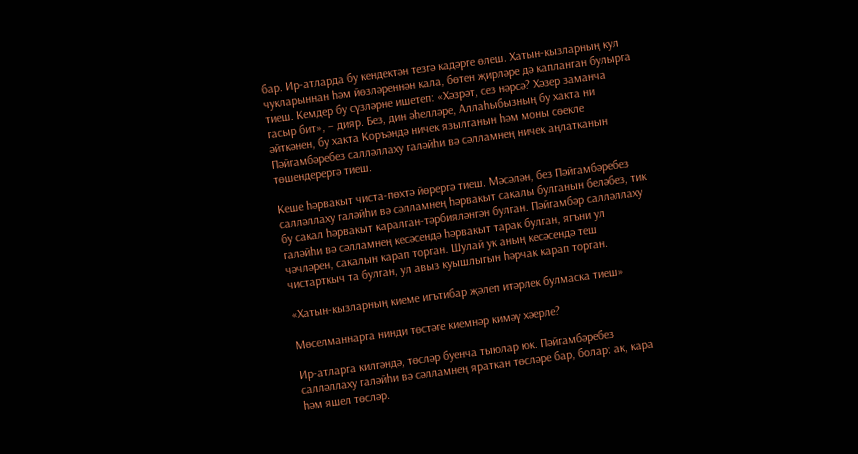бар. Ир-атларда бу кендектән тезгә кадәрге өлеш. Хатын-кызларның кул чукларыннан һәм йөзләреннән кала, бөтен җирләре дә капланган булырга тиеш. Кемдер бу сүзләрне ишетеп: «Хәзрәт, сез нәрсә? Хәзер заманча гасыр бит», – дияр. Без, дин әһелләре, Аллаһыбызның бу хакта ни әйткәнен, бу хакта Коръәндә ничек язылганын һәм моны сөекле Пәйгамбәребез салләллаху галәйһи вә сәлламнең ничек аңлатканын төшендерергә тиеш.

Кеше һәрвакыт чиста-пөхтә йөрергә тиеш. Мәсәлән, без Пәйгамбәребез салләллаху галәйһи вә сәлламнең һәрвакыт сакалы булганын беләбез, тик бу сакал һәрвакыт каралган-тәрбияләнгән булган. Пәйгамбәр салләллаху галәйһи вә сәлламнең кесәсендә һәрвакыт тарак булган, ягъни ул чәчләрен, сакалын карап торган. Шулай ук аның кесәсендә теш чистарткыч та булган, ул авыз куышлыгын һәрчак карап торган.

«Хатын-кызларның киеме игътибар җәлеп итәрлек булмаска тиеш»

Мөселманнарга нинди төстәге киемнәр кимәү хәерле?

Ир-атларга килгәндә, төсләр буенча тыюлар юк. Пәйгамбәребез салләллаху галәйһи вә сәлламнең яраткан төсләре бар, болар: ак, кара һәм яшел төсләр.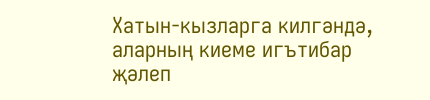Хатын-кызларга килгәндә, аларның киеме игътибар җәлеп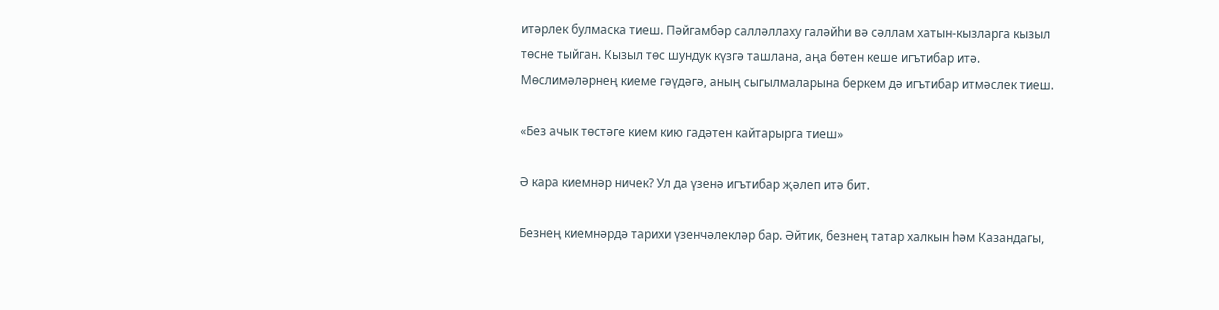итәрлек булмаска тиеш. Пәйгамбәр салләллаху галәйһи вә сәллам хатын-кызларга кызыл төсне тыйган. Кызыл төс шундук күзгә ташлана, аңа бөтен кеше игътибар итә. Мөслимәләрнең киеме гәүдәгә, аның сыгылмаларына беркем дә игътибар итмәслек тиеш.

«Без ачык төстәге кием кию гадәтен кайтарырга тиеш»

Ә кара киемнәр ничек? Ул да үзенә игътибар җәлеп итә бит.

Безнең киемнәрдә тарихи үзенчәлекләр бар. Әйтик, безнең татар халкын һәм Казандагы,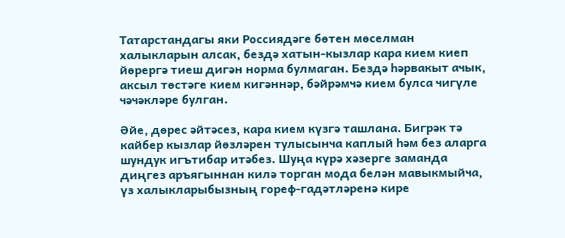Татарстандагы яки Россиядәге бөтен мөселман халыкларын алсак, бездә хатын-кызлар кара кием киеп йөрергә тиеш дигән норма булмаган. Бездә һәрвакыт ачык, аксыл төстәге кием кигәннәр, бәйрәмчә кием булса чигүле чәчәкләре булган.

Әйе, дөрес әйтәсез, кара кием күзгә ташлана. Бигрәк тә кайбер кызлар йөзләрен тулысынча каплый һәм без аларга шундук игътибар итәбез. Шуңа күрә хәзерге заманда диңгез аръягыннан килә торган мода белән мавыкмыйча, үз халыкларыбызның гореф-гадәтләренә кире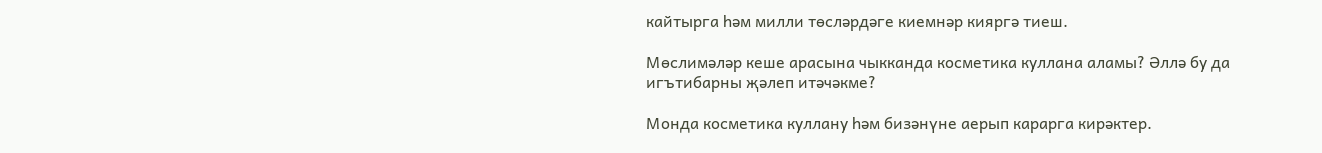кайтырга һәм милли төсләрдәге киемнәр кияргә тиеш.

Мөслимәләр кеше арасына чыкканда косметика куллана аламы? Әллә бу да игътибарны җәлеп итәчәкме?

Монда косметика куллану һәм бизәнүне аерып карарга кирәктер.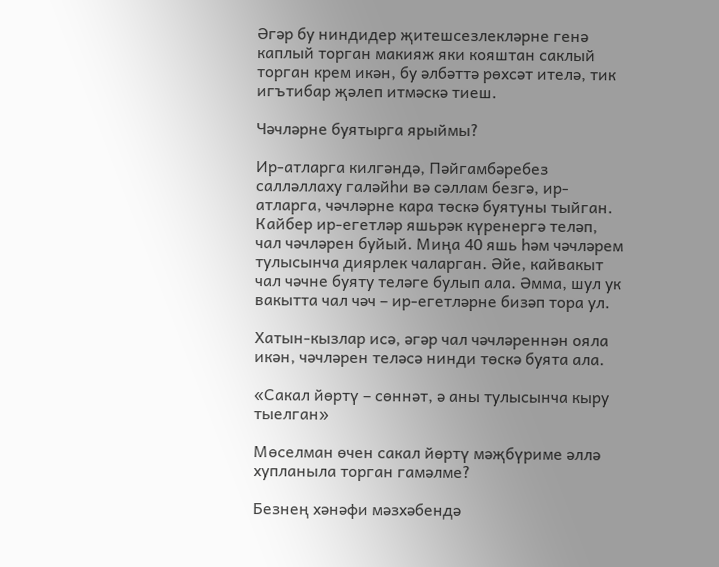Әгәр бу ниндидер җитешсезлекләрне генә каплый торган макияж яки кояштан саклый торган крем икән, бу әлбәттә рөхсәт ителә, тик игътибар җәлеп итмәскә тиеш.

Чәчләрне буятырга ярыймы?

Ир-атларга килгәндә, Пәйгамбәребез салләллаху галәйһи вә сәллам безгә, ир-атларга, чәчләрне кара төскә буятуны тыйган. Кайбер ир-егетләр яшьрәк күренергә теләп, чал чәчләрен буйый. Миңа 40 яшь һәм чәчләрем тулысынча диярлек чаларган. Әйе, кайвакыт чал чәчне буяту теләге булып ала. Әмма, шул ук вакытта чал чәч – ир-егетләрне бизәп тора ул.

Хатын-кызлар исә, әгәр чал чәчләреннән ояла икән, чәчләрен теләсә нинди төскә буята ала.

«Сакал йөртү – сөннәт, ә аны тулысынча кыру тыелган»

Мөселман өчен сакал йөртү мәҗбүриме әллә хупланыла торган гамәлме?

Безнең хәнәфи мәзхәбендә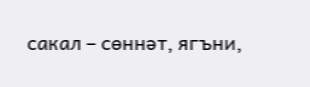сакал – сөннәт, ягъни,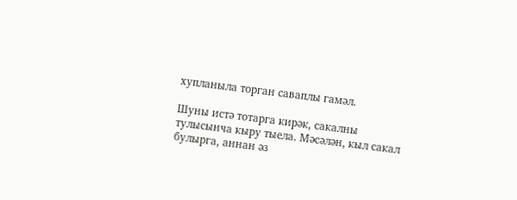хупланыла торган саваплы гамәл.

Шуны истә тотарга кирәк, сакалны тулысынча кыру тыела. Мәсәлән, кыл сакал булырга, аннан әз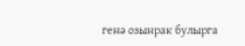генә озынрак булырга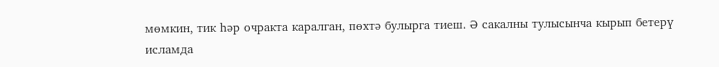мөмкин, тик һәр очракта каралган, пөхтә булырга тиеш. Ә сакалны тулысынча кырып бетерү исламда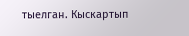тыелган. Кыскартып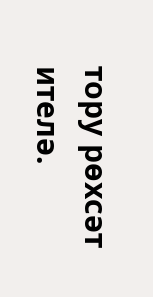тору рөхсәт ителә.